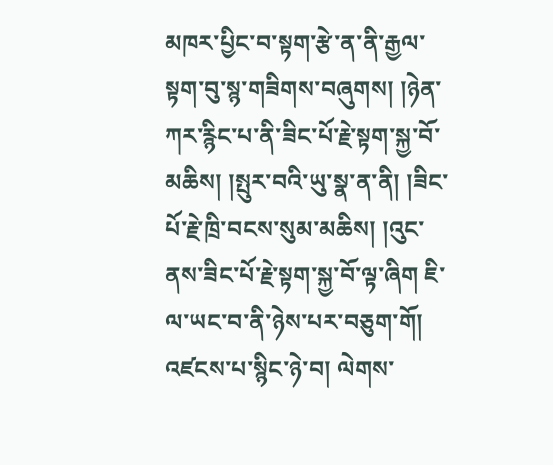མཁར་པྱིང་བ་སྟག་རྩེ་ན་ནི་རྒྱལ་སྟག་བུ་སྙ་གཟིགས་བཞུགས། །ཉེན་ཀར་རྙིང་པ་ནི་ཟིང་པོ་རྗེ་སྟག་སྐྱ་བོ་མཆིས། །སྤུར་བའི་ཡུ་སྣ་ན་ནི། །ཟིང་པོ་རྗེ་ཁྲི་བངས་སུམ་མཆིས། །འུང་ནས་ཟིང་པོ་རྗེ་སྟག་སྐྱ་བོ་ལྟ་ཞིག ཇི་ལ་ཡང་བ་ནི་ཉེས་པར་བཅུག་གོ། འཛངས་པ་སྙིང་ཉེ་བ། ལེགས་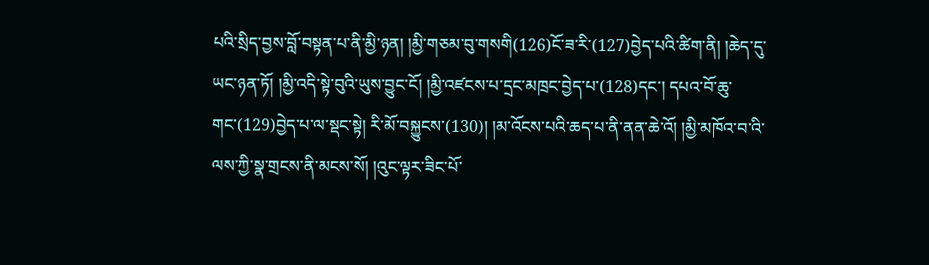པའི་སྲིད་བྱས་བློ་བསྟན་པ་ནི་མྱི་ཉན། །མྱི་གཅམ་བུ་གསགི(126)ངོ་ཟ་རི་(127)བྱེད་པའི་ཚིག་ནི། །ཆེད་དུ་ཡང་ཉན་ཏོ། །མྱི་འདི་སྟེ་བུའི་ཡུས་བྱུང་ངོ། །མྱི་འཛངས་པ་དྲང་མཁྲང་བྱེད་པ་(128)དང་། དཔའ་བོ་ཆུ་གང་(129)བྱེད་པ་ལ་སྡང་སྟེ། རི་མོ་བསྐྱུངས་(130)། །མ་འོངས་པའི་ཆད་པ་ནི་ནན་ཆེ་འོ། །མྱི་མཁོའ་བ་འི་ལས་ཀྱི་སྣ་གྲངས་ནི་མངས་སོ། །འུང་ལྟར་ཟིང་པོ་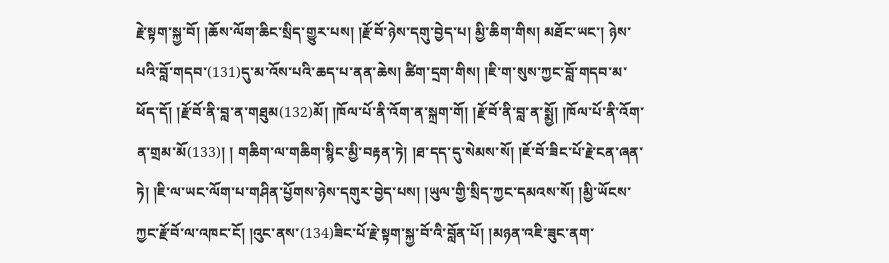རྗེ་སྟག་སྐྱ་བོ། །ཆོས་ལོག་ཆིང་སྲིད་གྱུར་པས། །རྗོ་བོ་ཉེས་དགུ་བྱེད་པ། མྱི་ཆིག་གིས། མཐོང་ཡང་། ཉེས་པའི་བློ་གདབ་(131)དུ་མ་འོས་པའི་ཆད་པ་ནན་ཆེས། ཚིག་དྲག་གིས། །ཇི་ག་སུས་ཀྱང་བློ་གདབ་མ་ཕོད་དོ། །རྗོ་བོ་ནི་བླ་ན་གཐུམ(132)མོ། །ཁོལ་པོ་ནི་འོག་ན་སྐྲག་གོ། །རྗོ་བོ་ནི་བླ་ན་སྨྱོ། །ཁོལ་པོ་ནི་འོག་ན་གྲམ་མོ(133)། ། གཆིག་ལ་གཆིག་སྙིང་མྱི་བརྟན་ཏེ། །ཐ་དད་དུ་སེམས་སོ། །ཇོ་བོ་ཟིང་པོ་རྗེ་ངན་ཞན་ཏེ། །ཇི་ལ་ཡང་ལོག་པ་གཤིན་པྱོགས་ཉེས་དགུར་བྱེད་པས། །ཡུལ་གྱི་སྲིད་ཀྱང་དམའས་སོ། །མྱི་ཡོངས་ཀྱང་རྗོ་བོ་ལ་འཁང་ངོ། །འུང་ནས་(134)ཟིང་པོ་རྗེ་སྟག་སྐྱ་བོ་འི་བློན་པོ། །མཉན་འཇི་ཟུང་ནག་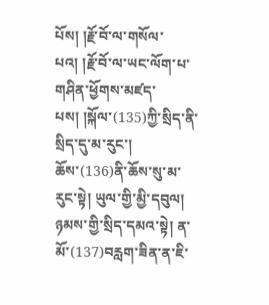པོས། །རྗོ་བོ་ལ་གསོལ་པའ། །རྗོ་བོ་ལ་ཡང་ལོག་པ་གཤིན་ཕྱོགས་མཛད་པས། །སྐོལ་(135)ཀྱི་སྲིད་ནི་སྲིད་དུ་མ་རུང་། ཆོས་(136)ནི་ཆོས་སུ་མ་རུང་སྟེ། ཡུལ་གྱི་མྱི་དབུལ། ཉམས་གྱི་སྲིད་དམའ་སྟེ། ན་མོ་(137)བརླག་ཟིན་ན་ཇི་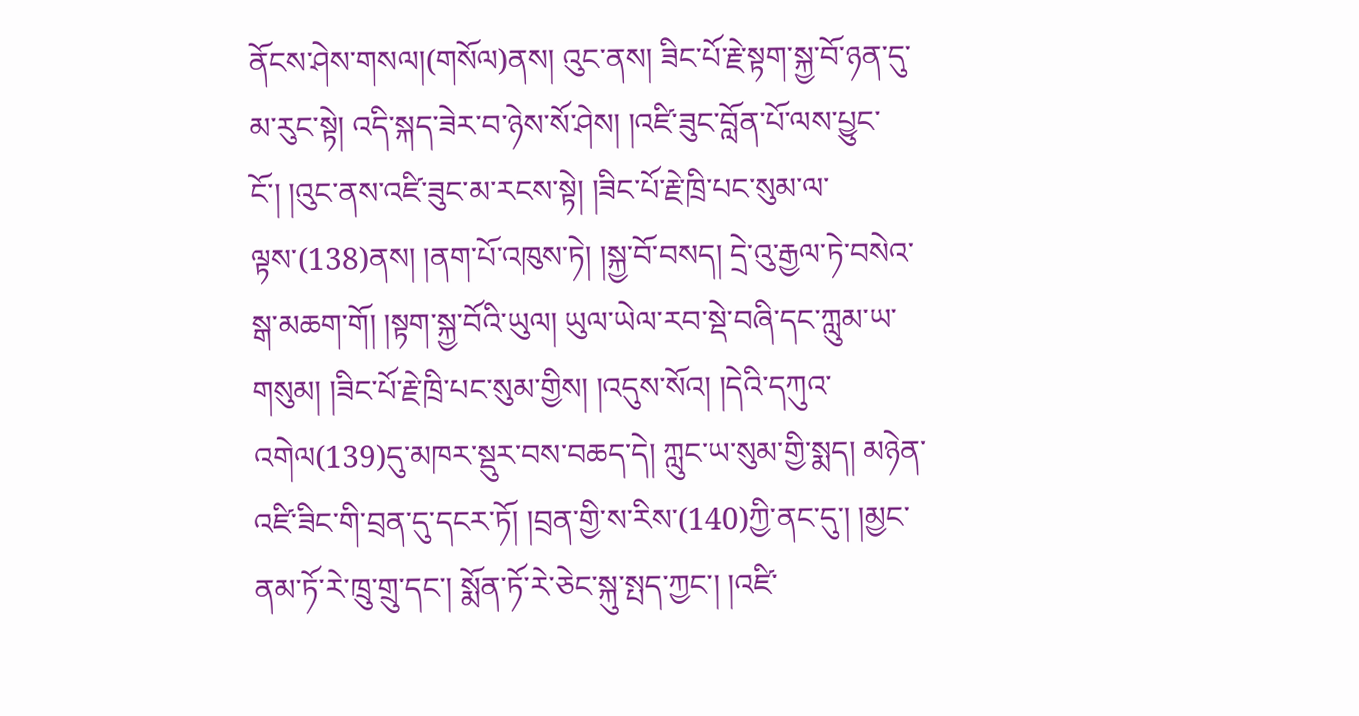ནོངས་ཤེས་གསལ།(གསོལ)ནས། འུང་ནས། ཟིང་པོ་རྗེ་སྟག་སྐྱ་བོ་ཉན་དུ་མ་རུང་སྟེ། འདི་སྐད་ཟེར་བ་ཉེས་སོ་ཤེས། །འཛི་ཟུང་བློན་པོ་ལས་པྱུང་ངོ་། །འུང་ནས་འཛི་ཟུང་མ་རངས་སྟེ། །ཟིང་པོ་རྗེ་ཁྲི་པང་སུམ་ལ་ལྟས་(138)ནས། །ནག་པོ་འཁུས་ཏེ། །སྐྱ་བོ་བསད། དྲེ་འུ་རྒྱལ་ཏེ་བསེའ་སྒ་མཆག་གོ། །སྟག་སྐྱ་བོའི་ཡུལ། ཡུལ་ཡེལ་རབ་སྡེ་བཞི་དང་ཀླུམ་ཡ་གསུམ། །ཟིང་པོ་རྗེ་ཁྲི་པང་སུམ་གྱིས། །འདུས་སོའ། །དེའི་དཀུའ་འགེལ(139)དུ་མཁར་སྡུར་བས་བཆད་དེ། ཀླུང་ཡ་སུམ་གྱི་སྨད། མཉེན་འཛི་ཟིང་གི་བྲན་དུ་དངར་ཏོ། །བྲན་གྱི་ས་རིས་(140)ཀྱི་ནང་དུ་། །མྱང་ནམ་ཏོ་རེ་ཁྲུ་གྲུ་དང་། སྨོན་ཏོ་རེ་ཅེང་སྐུ་སྤད་ཀྱང་། །འཛི་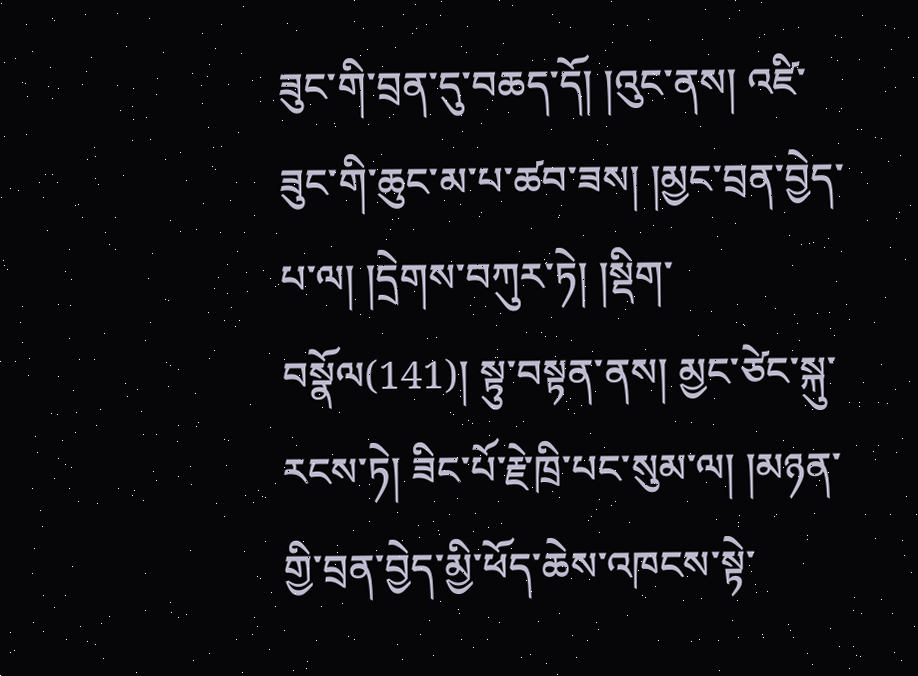ཟུང་གི་བྲན་དུ་བཆད་དོ། །འུང་ནས། འཛི་ཟུང་གི་ཆུང་མ་པ་ཚབ་ཟས། །མྱང་བྲན་བྱེད་པ་ལ། །དྲེགས་བཀུར་ཏེ། །སྡིག་བསྣོལ(141)། སྟུ་བསྟན་ནས། མྱང་ཙེང་སྐུ་རངས་ཏེ། ཟིང་པོ་རྗེ་ཁྲི་པང་སུམ་ལ། །མཉན་གྱི་བྲན་བྱེད་མྱི་ཕོད་ཆེས་འཁངས་སྟེ་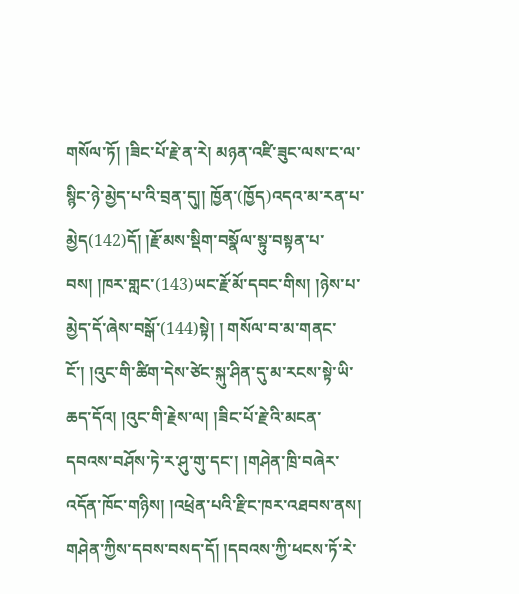གསོལ་ཏོ། །ཟིང་པོ་རྗེ་ན་རེ། མཉན་འཛི་ཟུང་ལས་ང་ལ་སྙིང་ཉེ་མྱེད་པ་འི་བྲན་དུ།། ཁྱོན་(ཁྱོད)འདའ་མ་རན་པ་མྱེད(142)དོ། །རྗོ་མས་སྡིག་བསྣོལ་སྟུ་བསྟན་པ་བས། །ཁར་གླང་(143)ཡང་རྗོ་མོ་དབང་གིས། །ཉེས་པ་མྱེད་དོ་ཞེས་བསྒོ་(144)སྟེ། ། གསོལ་བ་མ་གནང་ངོ་། །འུང་གི་ཚིག་དེས་ཙེང་སྐུ་ཤིན་དུ་མ་རངས་སྟེ་ཡི་ཆད་དོའ། །འུང་གི་རྗེས་ལ། །ཟིང་པོ་རྗེ་འི་མངན་དབའས་བཤོས་ཏེ་ར་ཤུ་གུ་དང་། །གཤེན་ཁྲི་བཞེར་འདོན་ཁོང་གཉིས། །འཕྲེན་པའི་རྫིང་ཁར་འཐབས་ནས། གཤེན་ཀྱིས་དབས་བསད་དོ། །དབའས་ཀྱི་ཕངས་ཏོ་རེ་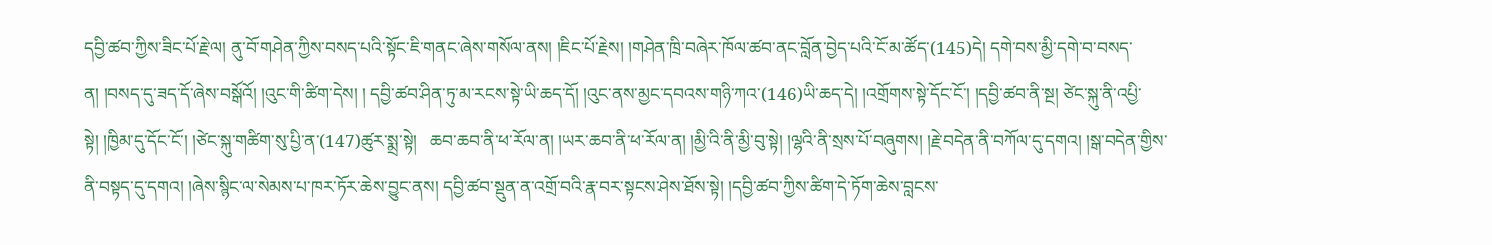དབྱི་ཚབ་ཀྱིས་ཟིང་པོ་རྗེ་ལ། ནུ་བོ་གཤེན་ཀྱིས་བསད་པའི་སྟོང་ཇི་གནང་ཞེས་གསོལ་ནས། །ཇིང་པོ་རྗེས། །གཤེན་ཁྲི་བཞེར་ཁོལ་ཚབ་ནང་བློན་བྱེད་པའི་ངོ་མ་ཚོད་(145)དེ། དགེ་བས་མྱི་དགེ་བ་བསད་ན། །བསད་དུ་ཟད་དོ་ཞེས་བསྒོའོ། །འུང་གི་ཚིག་དེས། ། དབྱི་ཚབ་ཤིན་ཏུ་མ་རངས་སྟེ་ཡི་ཆད་དོ། །འུང་ནས་མྱང་དབའས་གཉི་ཀའ་(146)ཡི་ཆད་དེ། །འགྲོགས་སྟེ་དོང་ངོ་། །དབྱི་ཚབ་ནི་སྔ། ཙེང་སྐུ་ནི་འཔྱི་སྟེ། །ཁྱིམ་དུ་དོང་ངོ་། །ཙེང་སྐུ་གཚིག་སུ་པྱི་ན་(147)ཚུར་སྨྲ་སྟེ།   ཆབ་ཆབ་ནི་ཕ་རོལ་ན། །ཡར་ཆབ་ནི་ཕ་རོལ་ན། །མྱི་འི་ནི་མྱི་བུ་སྟེ། །ལྷའི་ནི་སྲས་པོ་བཞུགས། །རྗེ་བདེན་ནི་བཀོལ་དུ་དགའ། །སྒ་བདེན་གྱིས་ནི་བསྟད་དུ་དགའ། །ཞེས་སྙིང་ལ་སེམས་པ་ཁར་ཏོར་ཆེས་བྱུང་ནས། དབྱི་ཚབ་སྡུན་ན་འགྲོ་བའི་རྣ་བར་སྟངས་ཤེས་ཐོས་སྟེ། །དབྱི་ཚབ་ཀྱིས་ཚིག་དེ་ཏོག་ཆེས་བླངས་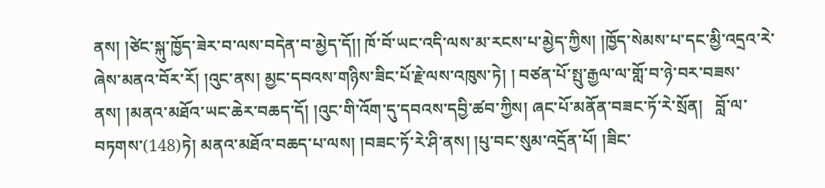ནས། །ཙེང་སྐུ་ཁྱོད་ཟེར་བ་ལས་བདེན་བ་མྱེད་དོ།། ཁོ་བོ་ཡང་འདི་ལས་མ་རངས་པ་མྱེད་ཀྱིས། །ཁྱོད་སེམས་པ་དང་མྱི་འདྲའ་རེ་ཞེས་མནའ་བོར་རོ། །འུང་ནས། མྱང་དབའས་གཉིས་ཟིང་པོ་རྗེ་ལས་འཁུས་ཏེ། ། བཙན་པོ་སྤུ་རྒྱལ་ལ་གློ་བ་ཉེ་བར་བཟས་ནས། །མནའ་མཐོའ་ཡང་ཆེར་བཆད་དོ། །འུང་གི་འོག་དུ་དབའས་དབྱི་ཚབ་ཀྱིས། ཞང་པོ་མནོན་བཟང་ཏོ་རེ་སྲོན།   བློ་ལ་བཏགས་(148)ཏེ། མནའ་མཐོའ་བཆད་པ་ལས། །བཟང་ཏོ་རེ་ཤི་ནས། །པུ་བང་སུམ་འདྲོན་པོ། །ཟིང་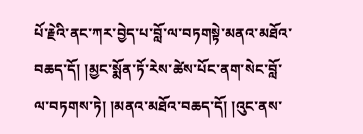པོ་རྗེའི་ནང་ཀར་བྱེད་པ་བློ་ལ་བཏགསྟེ་མནའ་མཐོའ་བཆད་དོ། །མྱང་སྨོན་ཏོ་རེས་ཚེས་པོང་ནག་སེང་བློ་ལ་བཏགས་ཏེ། །མནའ་མཐོའ་བཆད་དོ། །འུང་ནས་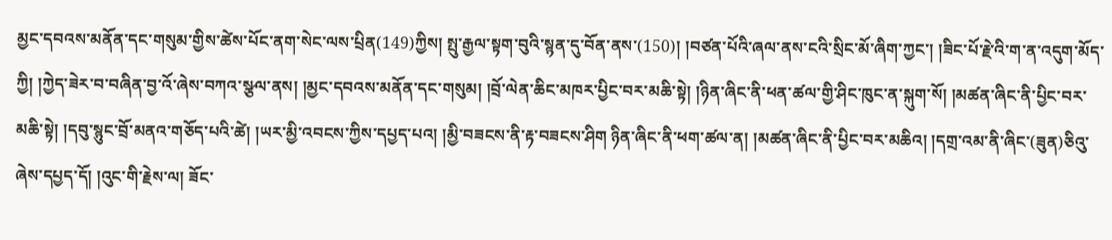མྱང་དབའས་མནོན་དང་གསུམ་གྱིས་ཚེས་པོང་ནག་སེང་ལས་པྲིན(149)ཀྱིས། སྤུ་རྒྱལ་སྟག་བུའི་སྙན་དུ་བོན་ནས་(150)། །བཙན་པོའི་ཞལ་ནས་ངའི་སྲིང་མོ་ཞིག་ཀྱང་། །ཟིང་པོ་རྗེ་འི་ག་ན་འདུག་མོད་ཀྱི། །ཀྱེད་ཟེར་བ་བཞིན་བྱ་འོ་ཞེས་བཀའ་སྩལ་ནས། །མྱང་དབའས་མནོན་དང་གསུམ། །བྲོ་ལེན་ཆིང་མཁར་པྱིང་བར་མཆི་སྟེ། །ཉིན་ཞིང་ནི་ཕན་ཚལ་གྱི་ཤིང་ཁུང་ན་སྐུག་སོ། །མཚན་ཞིང་ནི་པྱིང་བར་མཆི་སྟེ། །དབུ་སྙུང་བྲོ་མནའ་གཅོད་པའི་ཚེ། །ཡར་མྱི་འབངས་ཀྱིས་དཔྱད་པའ། །མྱི་བཟངས་ནི་རྟ་བཟངས་ཤིག ཉིན་ཞིང་ནི་ཕག་ཚལ་ན། །མཚན་ཞིང་ནི་པྱིང་བར་མཆིའ། །དགྲ་འམ་ནི་ཞིང་(ཟུན)ཅིའུ་ཞེས་དཔྱད་དོ། །འུང་གི་རྗེས་ལ། ཟོང་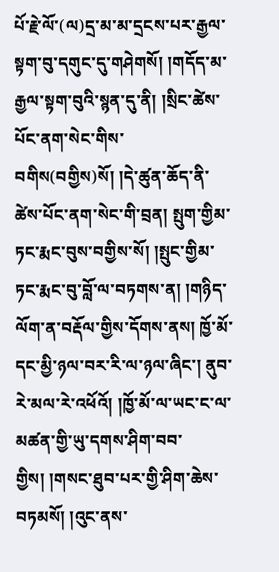པོ་རྗེ་ལོ་(ལ)དྲ་མ་མ་དྲངས་པར་རྒྱལ་སྟག་བུ་དགུང་དུ་གཤེགསོ། །གདོད་མ་རྒྱལ་སྟག་བུའི་སྙན་དུ་ནི། །སྲིང་ཚེས་པོང་ནག་སེང་གིས་བགིས(བགྱིས)སོ། །དེ་ཚུན་ཆོད་ནི་ཚེས་པོང་ནག་སེང་གི་བྲན། སྤུག་གྱིམ་ཏང་རྨང་བུས་བགྱིས་སོ། །སྤུང་གྱིམ་ཏང་རྨང་བུ་བློ་ལ་བཏགས་ན། །གཉིད་ལོག་ན་བརྡོལ་གྱིས་དོགས་ནས། ཁྱོ་མོ་དང་མྱི་ཉལ་བར་རི་ལ་ཉལ་ཞིང་། ནུབ་རེ་མལ་རེ་འཕོའོ། །ཁྱོ་མོ་ལ་ཡང་ང་ལ་མཚན་གྱི་ཡུ་དགས་ཤིག་བབ་གྱིས། །གསང་ཐུབ་པར་གྱི་ཤིག་ཆེས་བཏམསོ། །འུང་ནས་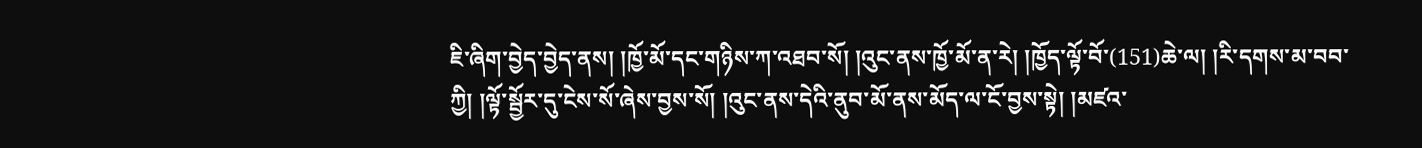ཇི་ཞིག་བྱེད་བྱེད་ནས། །ཁྱོ་མོ་དང་གཉིས་ཀ་འཐབ་སོ། །འུང་ནས་ཁྱོ་མོ་ན་རེ། །ཁྱོད་ལྟོ་བོ་(151)ཆེ་ལ། །རི་དགས་མ་བབ་ཀྱི། །ལྟོ་སྦྱོར་དུ་ངེས་སོ་ཞེས་བྱས་སོ། །འུང་ནས་དེའི་ནུབ་མོ་ནས་མོད་ལ་ངོ་བྱས་སྟེ། །མཛའ་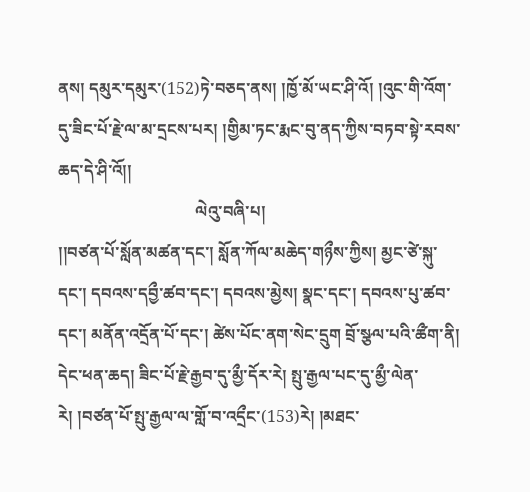ནས། དམུར་དམུར་(152)ཏེ་བཅད་ནས། །ཁྱོ་མོ་ཡང་ཤི་འོ། །འུང་གི་འོག་དུ་ཟིང་པོ་རྗེ་ལ་མ་དྲངས་པར། །གྱིམ་ཏང་རྨང་བུ་ནད་ཀྱིས་བཏབ་སྟེ་རབས་ཆད་དེ་ཤི་འོ།།
                                 ལེའུ་བཞི་པ།
།།བཙན་པོ་སློན་མཚན་དང་། སློན་ཀོལ་མཆེད་གཉྀས་ཀྱིས། མྱང་ཙེ་སྐུ་དང་། དབའས་དབྱྀ་ཚབ་དང་། དབའས་མྱེས། སྣང་དང་། དབའས་པུ་ཚབ་དང་། མནོན་འདྲོན་པོ་དང་། ཚེས་པོང་ནག་སེང་དྲུག བྲོ་སྩལ་པའི་ཚྀག་ནི། དེང་ཕན་ཆད། ཟིང་པོ་རྗེ་རྒྱབ་དུ་མྱྀ་དོར་རེ། སྤུ་རྒྱལ་པང་དུ་མྱྀ་ལེན་རེ། །བཙན་པོ་སྤུ་རྒྱལ་ལ་གློ་བ་འདྲྀང་(153)རེ། །མཐང་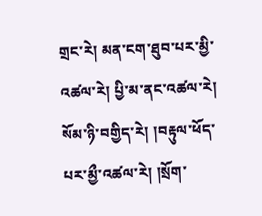གྲང་རེ། མན་ངག་ཐུབ་པར་མྱི་འཚལ་རེ། པྱི་མ་ནང་འཚལ་རེ། སོམ་ཉི་བགྱིད་རེ། །བརྟུལ་ཕོད་པར་མྱྀ་འཚལ་རེ། །སྲོག་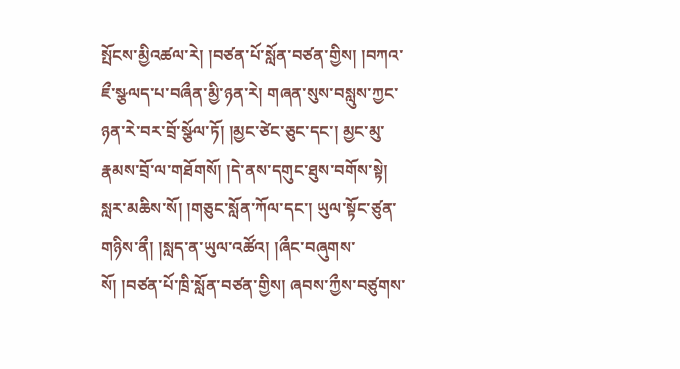སྤོངས་མྱིའཚལ་རེ། །བཙན་པོ་སློན་བཙན་གྱིས། །བཀའ་ཇྀ་སྩལད་པ་བཞྀན་མྱི་ཉན་རེ། གཞན་སུས་བསླུས་ཀྱང་ཉན་རེ་བར་བྲོ་སྩོལ་ཏོ། །མྱང་ཙེང་ཅུང་དང་། མྱང་མུ་རྣམས་བྲོ་ལ་གཐོགསོ། །དེ་ནས་དགུང་ཐུས་བགོས་སྟེ། སླར་མཆིས་སོ། །གཅུང་སློན་ཀོལ་དང་། ཡུལ་སྟོང་ཙུན་གཉིས་ནྀ། །སླད་ན་ཡུལ་འཚོའ། །ཞྀང་བཞུགས་སོ། །བཙན་པོ་ཁྲི་སློན་བཙན་གྱིས། ཞབས་ཀྱྀས་བཙུགས་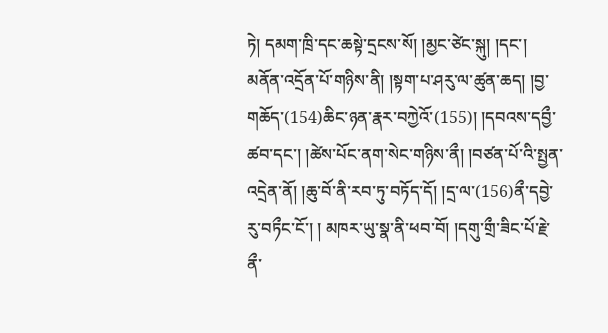ཏེ། དམག་ཁྲི་དང་ཆསྟེ་དྲངས་སོ། །མྱང་ཙེང་སྐུ། །དང་། མནོན་འདྲོན་པོ་གཉིས་ནི། །སྟག་པ་ཤརུ་ལ་ཚུན་ཆད། །བྱ་གཆོད་(154)ཆིང་ཉན་རྣར་བཀྱེའོ་(155)། །དབའས་དབྱྀ་ཚབ་དང་། །ཚེས་པོང་ནག་སེང་གཉིས་ནྀ། །བཙན་པོ་འི་སྤྱན་འདྲེན་ནོ། །ཆུ་བོ་ནི་རབ་ཏུ་བཏོད་དོ། །དྲ་ལ་(156)ནྀ་དབྱེ་རུ་བཏྀང་ངོ་། ། མཁར་ཡུ་སྣ་ནི་ཕབ་བོ། །དགུ་གྲྀ་ཟིང་པོ་རྗེ་ནྀ་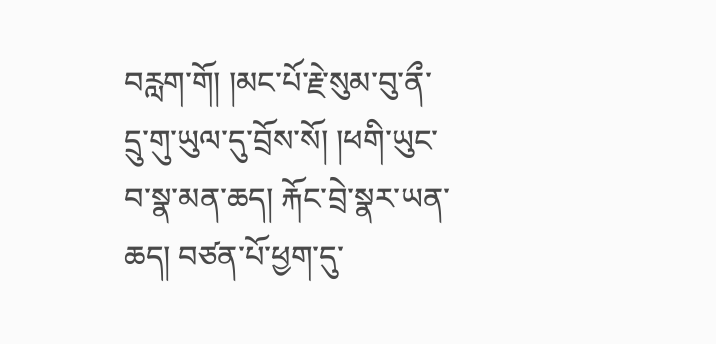བརླག་གོ། །མང་པོ་རྗེ་སུམ་བུ་ནྀ་དྲུ་གུ་ཡུལ་དུ་བྲོས་སོ། །ཕགི་ཡུང་བ་སྣ་མན་ཆད། རྐོང་བྲེ་སྣར་ཡན་ཆད། བཙན་པོ་ཕྱག་དུ་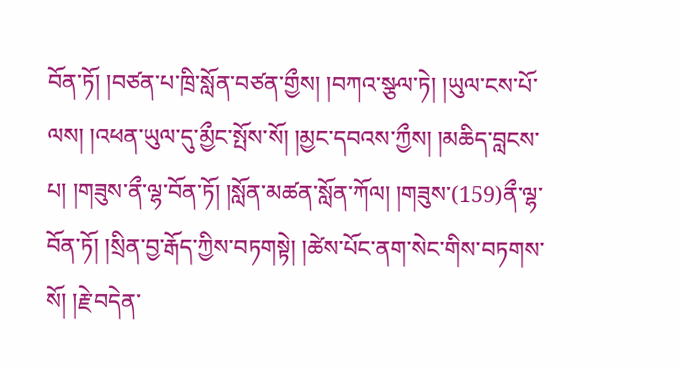བོན་ཏོ། །བཙན་པ་ཁྲི་སློན་བཙན་གྱྀས། །བཀའ་སྩལ་ཏེ། །ཡུལ་ངས་པོ་ལས། །འཕན་ཡུལ་དུ་མྱྀང་སྤོས་སོ། །མྱང་དབའས་ཀྱྀས། །མཆིད་བླངས་པ། །གཟུས་ནྀ་ལྷ་བོན་ཏོ། །སློན་མཚན་སློན་ཀོལ། །གཟུས་(159)ནྀ་ལྷ་བོན་ཏོ། །སྲིན་བྱ་རྒོད་ཀྱིས་བཏགསྟེ། །ཚེས་པོང་ནག་སེང་གིས་བཏགས་སོ། །རྗེ་བདེན་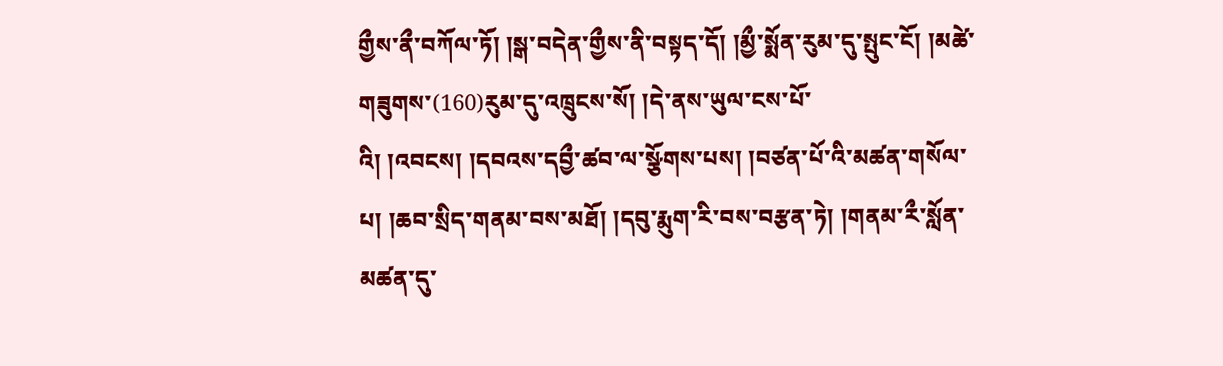གྱྀས་ནྀ་བཀོལ་ཏོ། །སྒ་བདེན་གྱྀས་ནི་བསྟད་དོ། །མྱྀ་སྨོན་རུམ་དུ་སྤུང་ངོ། །མཚེ་གཟུགས་(160)རུམ་དུ་འཁྲུངས་སོ། །དེ་ནས་ཡུལ་ངས་པོ་འི། །འབངས། །དབའས་དབྱྀ་ཚབ་ལ་སྩོགས་པས། །བཙན་པོ་འི་མཚན་གསོལ་པ། །ཆབ་སྲིད་གནམ་བས་མཐོ། །དབུ་རྨུག་རི་བས་བརྩན་ཏེ། །གནམ་རྀ་སློན་མཚན་དུ་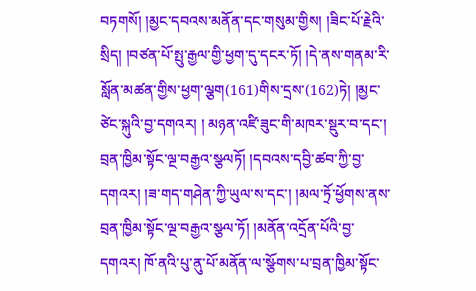བཏགསོ། །མྱང་དབའས་མནོན་དང་གསུམ་གྱིས། །ཟིང་པོ་རྗེའི་སྲིད། །བཙན་པོ་སྤུ་རྒྱལ་གྱི་ཕྱག་དུ་དངར་ཏོ། །དེ་ནས་གནམ་རི་སློན་མཚན་གྱིས་ཕྱག་ལྕག(161)གིས་དྲས་(162)ཏེ། །མྱང་ཙེང་སྐུའི་བྱ་དགའར། ། མཉན་འཛི་ཟུང་གི་མཁར་སྡུར་བ་དང་། བྲན་ཁྱིམ་སྟོང་ལྔ་བརྒྱའ་སྩལཏོ། །དབའས་དབྱི་ཚབ་ཀྱི་བྱ་དགའར། །ཟ་གད་གཤེན་ཀྱི་ཡུལ་ས་དང་། །མལ་ཏྲོ་ཕྱོགས་ནས་བྲན་ཁྱིམ་སྟོང་ལྔ་བརྒྱའ་སྩལ་ཏོ། །མནོན་འདྲོན་པོའི་བྱ་དགའར། ཁོ་ནའི་པུ་ནུ་པོ་མནོན་ལ་སྩོགས་པ་བྲན་ཁྱིམ་སྟོང་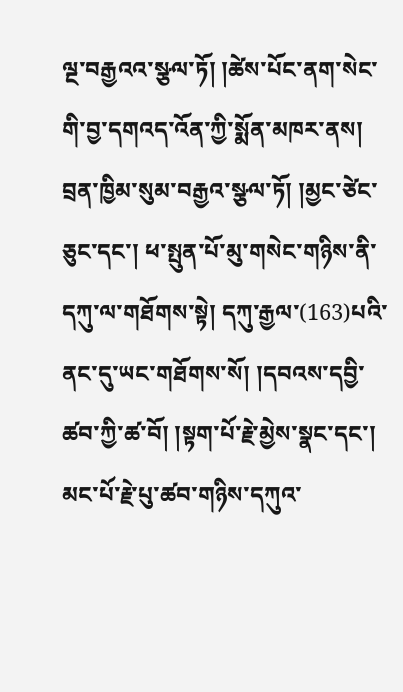ལྔ་བརྒྱའའ་སྩལ་ཏོ། །ཚེས་པོང་ནག་སེང་གི་བྱ་དགའད་འོན་ཀྱི་སྨོན་མཁར་ནས། བྲན་ཁྱིམ་སུམ་བརྒྱའ་སྩལ་ཏོ། །མྱང་ཙེང་ཅུང་དང་། ཕ་སྤུན་པོ་མུ་གསེང་གཉིས་ནི་དཀུ་ལ་གཐོགས་སྟེ། དཀུ་རྒྱལ་(163)པའི་ནང་དུ་ཡང་གཐོགས་སོ། །དབའས་དབྱི་ཚབ་ཀྱི་ཚ་བོ། །སྟག་པོ་རྗེ་མྱེས་སྣང་དང་། མང་པོ་རྗེ་པུ་ཚབ་གཉིས་དཀུའ་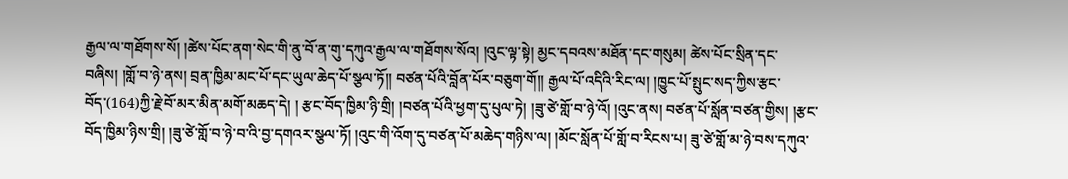རྒྱལ་ལ་གཐོགས་སོ། །ཚེས་པོང་ནག་སེང་གི་ནུ་བོ་ན་གུ་དཀུའ་རྒྱལ་ལ་གཐོགས་སོའ། །འུང་ལྟ་སྟེ། མྱང་དབའས་མཐོན་དང་གསུམ། ཚེས་པོང་སྲིན་དང་བཞིས། །གློ་བ་ཉེ་ནས། བྲན་ཁྱིམ་མང་པོ་དང་ཡུལ་ཆེད་པོ་སྩལ་ཏོ།། བཙན་པོའི་བློན་པོར་བཅུག་གོ།། རྒྱལ་པོ་འདིའི་རིང་ལ། །ཁྱུང་པོ་སྤུང་སད་ཀྱིས་རྩང་བོད་(164)ཀྱི་རྗེ་བོ་མར་མིན་མགོ་མཆད་དེ། ། རྩང་བོད་ཁྱིམ་ཉི་གྲི། །བཙན་པོའི་ཕྱག་དུ་པུལ་ཏེ། །ཟུ་ཙེ་གློ་བ་ཉེ་འོ། །འུང་ནས། བཙན་པོ་སློན་བཙན་གྱིས། །རྩང་བོད་ཁྱིམ་ཉིས་གྲི། །ཟུ་ཙེ་གློ་བ་ཉེ་བ་འི་བྱ་དགའར་སྩལ་ཏོ། །འུང་གི་འོག་དུ་བཙན་པོ་མཆེད་གཉིས་ལ། །མོང་སློན་པོ་གློ་བ་རིངས་པ། ཟུ་ཙེ་གློ་མ་ཉེ་བས་དཀུའ་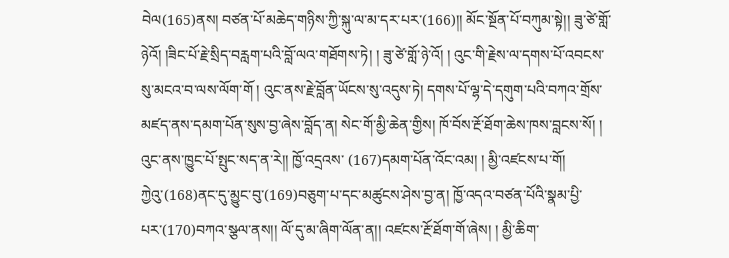བེལ(165)ནས། བཙན་པོ་མཆེད་གཉིས་ཀྱི་སྐུ་ལ་མ་དར་པར་(166)།། མོང་སྔོན་པོ་བཀུམ་སྟེ།། ཟུ་ཙེ་གློ་ཉེའོ། །ཟིང་པོ་རྗེ་སྲིད་བརླག་པའི་བློ་ལའ་གཐོགས་ཏེ། ། ཟུ་ཙེ་གློ་ཉེ་འོ། ། འུང་གི་རྗེས་ལ་དགས་པོ་འབངས་སུ་མངའ་བ་ལས་ལོག་གོ ། འུང་ནས་རྗེ་བློན་ཡོངས་སུ་འདུས་ཏེ། དགས་པོ་ལྷ་དེ་དགུག་པའི་བཀའ་གྲོས་མཛད་ནས་དམག་པོན་སུས་བྱ་ཞེས་བློད་ན། སེང་གོ་མྱི་ཆེན་གྱིས། ཁོ་བོས་རྔོ་ཐོག་ཆེས་ཁས་བླངས་སོ། ། འུང་ནས་ཁྱུང་པོ་སྤུང་སད་ན་རེ།། ཁྱོ་འདྲའས་ (167)དམག་པོན་འོང་འམ། ། མྱི་འཛངས་པ་གོ། ཀྱེའུ་(168)ནང་དུ་མྱུང་བུ་(169)བཅུག་པ་དང་མཚུངས་ཤེས་བྱ་ན། ཁྱོ་འདའ་བཙན་པོའི་སྣམ་པྱི་པར་(170)བཀའ་སྩལ་ནས།། ལོ་དུ་མ་ཞིག་ལོན་ན།། འཛངས་རྔོ་ཐོག་གོ་ཞེས། ། མྱི་ཆིག་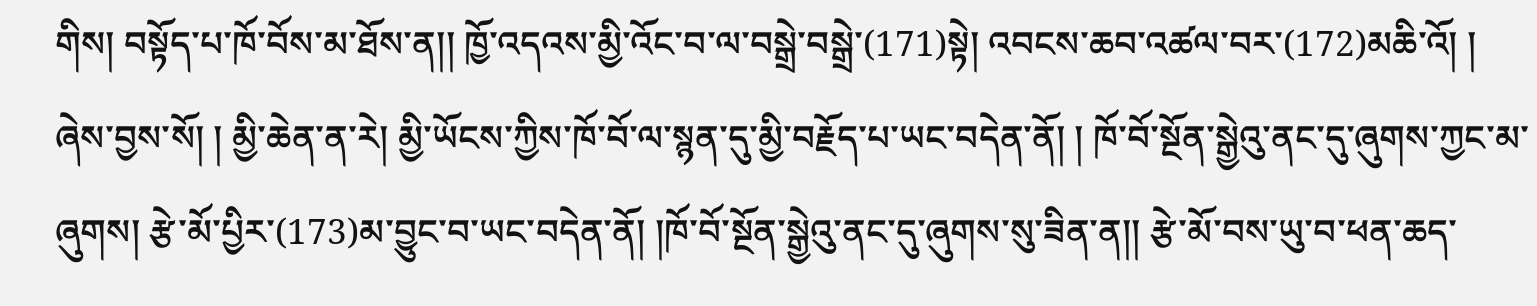གིས། བསྟོད་པ་ཁོ་བོས་མ་ཐོས་ན།། ཁྱོ་འདའས་མྱི་འོང་བ་ལ་བསྒྲེ་བསྒྲེ་(171)སྟེ། འབངས་ཆབ་འཚལ་བར་(172)མཆི་འོ། ། ཞེས་བྱས་སོ། ། མྱི་ཆེན་ན་རེ། མྱི་ཡོངས་ཀྱིས་ཁོ་བོ་ལ་སྙན་དུ་མྱི་བརྗོད་པ་ཡང་བདེན་ནོ། ། ཁོ་བོ་སྔོན་སྒྱེའུ་ནང་དུ་ཞུགས་ཀྱང་མ་ཞུགས། རྩེ་མོ་པྱིར་(173)མ་བྱུང་བ་ཡང་བདེན་ནོ། །ཁོ་བོ་སྔོན་སྒྱེའུ་ནང་དུ་ཞུགས་སུ་ཟིན་ན།། རྩེ་མོ་བས་ཡུ་བ་ཕན་ཆད་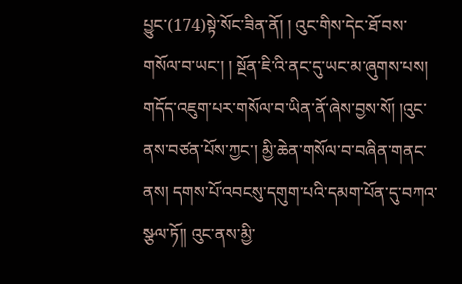པྱུང་(174)སྟེ་སོང་ཟིན་ནོ། ། འུང་གིས་དེང་ཐོ་བས་གསོལ་བ་ཡང་། ། སྔོན་ཇི་འི་ནང་དུ་ཡང་མ་ཞུགས་པས། གདོད་འཇུག་པར་གསོལ་བ་ཡིན་ནོ་ཞེས་བྱས་སོ། །འུང་ནས་བཙན་པོས་ཀྱང་། མྱི་ཆེན་གསོལ་བ་བཞིན་གནང་ནས། དགས་པོ་འབངསུ་དགུག་པའི་དམག་པོན་དུ་བཀའ་སྩལ་ཏོ།། འུང་ནས་མྱི་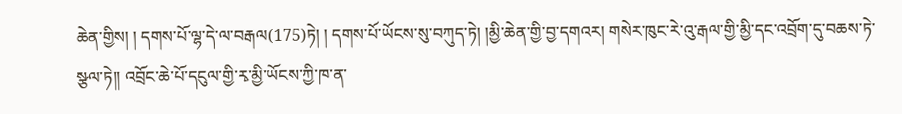ཆེན་གྱིས། ། དགས་པོ་ལྷ་དེ་ལ་བརྒལ(175)ཏེ། ། དགས་པོ་ཡོངས་སུ་བཀུད་ཏེ། །མྱི་ཆེན་གྱི་བྱ་དགའར། གསེར་ཁུང་རེ་འུ་རྒལ་གྱི་མྱི་དང་འབྲོག་དུ་བཆས་ཏེ་སྩལ་ཏེ།། འབྲོང་ཆེ་པོ་དངུལ་གྱི་རྭ་མྱི་ཡོངས་ཀྱི་ཁ་ན་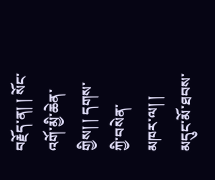བརྗོད་ན། ། སོང་འགོ་མྱི་ཆེན་གྱིས། ། དགས་ཀྱི་བསེན་མཁར་ལ། ། མདུང་མོ་ཐབས་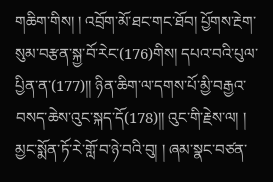གཆིག་གིས། ། འབྲོག་མོ་ཐང་གང་ཐོབ། པྱོགས་རྔེག་སུམ་བརྩན་སྐྱ་བོ་རེང་(176)གིས། དཔའ་བའི་པུལ་པྱིན་ན་(177)།། ཉིན་ཆིག་ལ་དགས་པོ་མྱི་བརྒྱའ་བསད་ཆེས་འུང་སྐད་དོ(178)།། འུང་གི་རྗེས་ལ། ། མྱང་སྨོན་ཏོ་རེ་གློ་བ་ཉེ་བའི་བུ། ། ཞམ་སྣང་བཙན་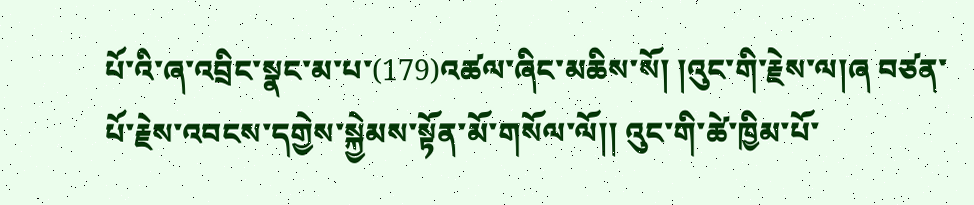པོ་འི་ཞ་འབྲིང་སྣང་མ་པ་(179)འཚལ་ཞིང་མཆིས་སོ། །འུང་གི་རྗེས་ལ།ཞ བཙན་པོ་རྗེས་འབངས་དགྱེས་སྐྱེམས་སྟོན་མོ་གསོལ་ལོ།། འུང་གི་ཚེ་ཁྱིམ་པོ་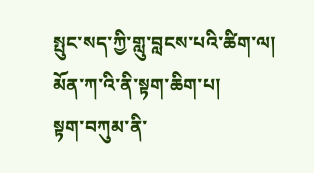སྤུང་སད་ཀྱི་གླུ་བླངས་པའི་ཚིག་ལ།
མོན་ཀ་འི་ནི་སྟག་ཆིག་པ།
སྟག་བཀུམ་ནི་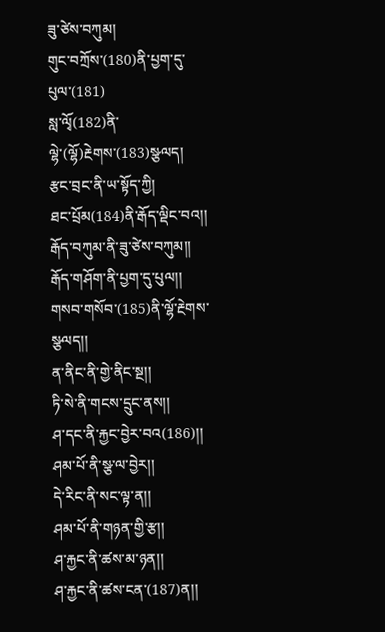ཟུ་ཙེས་བཀུམ།
གུང་བཀྲོས་(180)ནི་པྱག་དུ་པུལ་(181)
སླ་ལྭོ(182)ནི་ལྷེ་(ལྷོ)རྔེགས་(183)སྩལད།
རྩང་བྲང་ནི་ཡ་སྟོད་ཀྱི།
ཐང་པྲོམ(184)ནི་རྒོད་ལྡིང་བའ།།
རྒོད་བཀུམ་ནི་ཟུ་ཙེས་བཀུམ།།
རྒོད་གཤོག་ནི་པྱག་དུ་པུལ།།
གསབ་གསོབ་(185)ནི་ལྷོ་རྔེགས་སྩལད།།
ན་ནིང་ནི་གྱེ་ནིང་སྔ།།
ཏི་སེ་ནི་གངས་དྲུང་ནས།།
ཤ་དང་ནི་རྐྱང་བྱེར་བའ(186)།།
ཤམ་པོ་ནི་སྩ་ལ་བྱེར།།
དེ་རིང་ནི་སང་ལྟ་ན།།
ཤམ་པོ་ནི་གཉན་གྱི་རྩ།།
ཤ་རྐྱང་ནི་ཚས་མ་ཉན།།
ཤ་རྐྱང་ནི་ཚས་ངན་(187)ན།།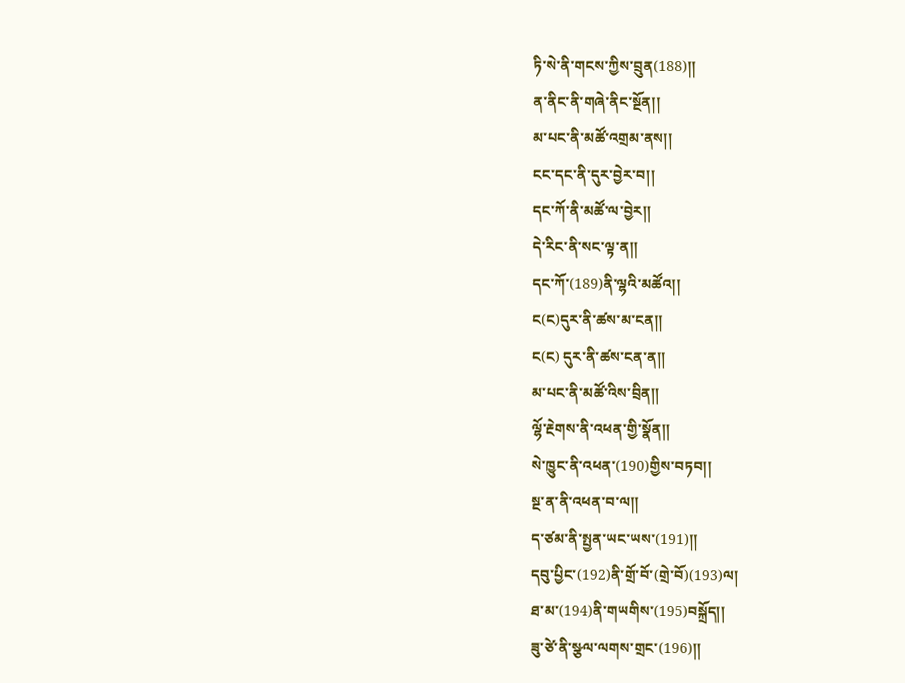ཏི་སེ་ནི་གངས་ཀྱིས་བྲུན(188)།།
ན་ནིང་ནི་གཞེ་ནིང་སྔོན།།
མ་པང་ནི་མཚོ་འགྲམ་ནས།།
ངང་དང་ནི་དུར་བྱེར་བ།།
དང་ཀོ་ནི་མཚོ་ལ་བྱེར།།
དེ་རིང་ནི་སང་ལྟ་ན།།
དང་ཀོ་(189)ནི་ལྷའི་མཚོའ།།
ང(ང)དུར་ནི་ཚས་མ་ངན།།
ང(ང) དུར་ནི་ཚས་ངན་ན།།
མ་པང་ནི་མཚོ་འིས་བྲིན།།
ལྷོ་རྔེགས་ནི་འཕན་གྱི་སྣོན།།
སེ་ཁྱུང་ནི་འཕན་(190)གྱིས་བཏབ།།
སྔ་ན་ནི་འཕན་བ་ལ།།
ད་ཙམ་ནི་སྤྱན་ཡང་ཡས་(191)།།
དབུ་པྱིང་(192)ནི་གྲོ་བོ་(གྲེ་བོ)(193)ལ།
ཐ་མ་(194)ནི་གཡགིས་(195)བསྐྲོད།།
ཟུ་ཙེ་ནི་སྩལ་ལགས་གྲང་(196)།།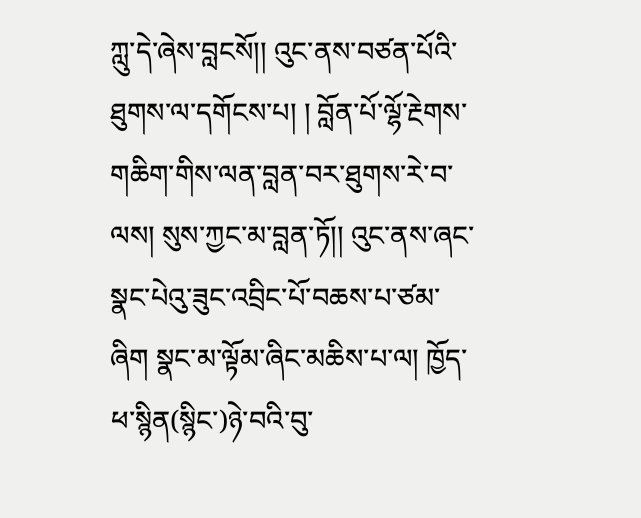ཀླུ་དེ་ཞེས་བླངསོ།། འུང་ནས་བཙན་པོའི་ཐུགས་ལ་དགོངས་པ། ། བློན་པོ་ལྷོ་རྔེགས་གཆིག་གིས་ལན་བླན་བར་ཐུགས་རེ་བ་ལས། སུས་ཀྱང་མ་བླན་ཏོ།། འུང་ནས་ཞང་སྣང་པེའུ་ཟུང་འབྲིང་པོ་བཆས་པ་ཙམ་ཞིག སྣང་མ་ལྟོམ་ཞིང་མཆིས་པ་ལ། ཁྱོད་ཕ་སྙིན(སྙིང་)ཉེ་བའི་བུ་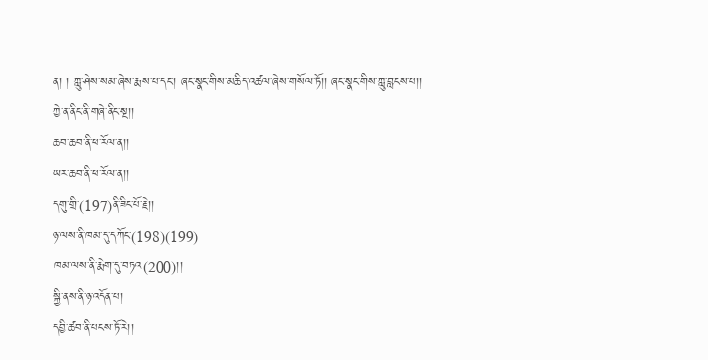ན། ། ཀླུ་ཤེས་སམ་ཞེས་རྨས་པ་དང་། ཞང་སྣང་གིས་མཆིད་འཚལ་ཞེས་གསོལ་ཏོ།། ཞང་སྣང་གིས་ཀླུ་བླངས་པ།།
ཀྱེ་ན་ནིང་ནི་གཞེ་ནིང་སྔ།།
ཆབ་ཆབ་ནི་ཕ་རོལ་ན།།
ཡར་ཆབ་ནི་ཕ་རོལ་ན།།
དགུ་གྲི་(197)ནི་ཟིང་པོ་རྗེ།།
ཉ་ལས་ནི་ཁམ་དུ་དཀོང་(198)(199)
ཁམ་ལས་ནི་རྨེག་དུ་བཏའ(200)།།
སྐྱི་ནས་ནི་ཉ་འདོན་པ།
དབྱི་ཚབ་ནི་པངས་ཏོ་རེ།།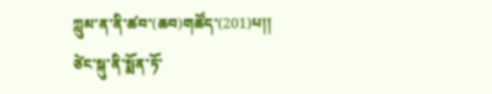ཀླུམ་ན་ནི་ཚབ་(ཆབ)གཚོད་(201)པ།།
ཙེང་སྐུ་ནི་སྨོན་ཏོ་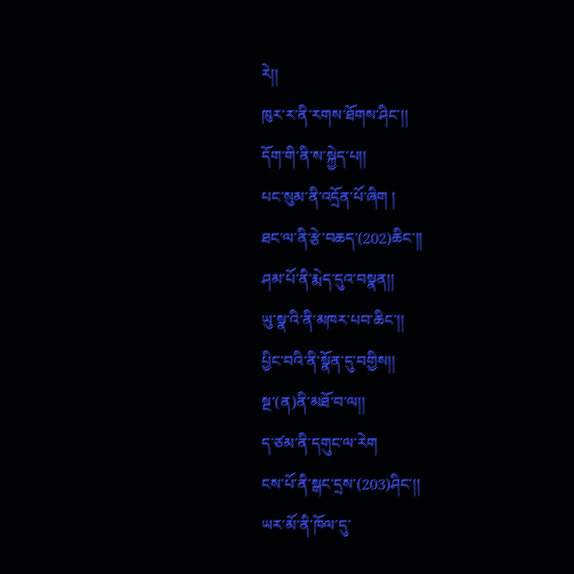རེ།།
ཁུར་ར་ནི་རགས་ཐོགས་ཤིང་།།
དོག་གི་ནི་ས་སྐྱེད་པ།།
པང་སུམ་ནི་འདྲོན་པོ་ཞིག །
ཐང་ལ་ནི་རྩེ་བཆད་(202)ཆིང་།།
ཤམ་པོ་ནི་རྨེད་དུའ་བསྣན།།
ཡུ་སྣ་འི་ནི་མཁར་པབ་ཆིང་།།
པྱིང་བའི་ནི་སྣོན་དུ་བགྱིས།།
སྔ་(ན)ནི་མཐོ་བ་ལ།།
ད་ཙམ་ནི་དགུང་ལ་རེག
ངས་པོ་ནི་སྒང་དྲས་(203)ཤིང་།།
ཡར་མོ་ནི་ཁོལ་དུ་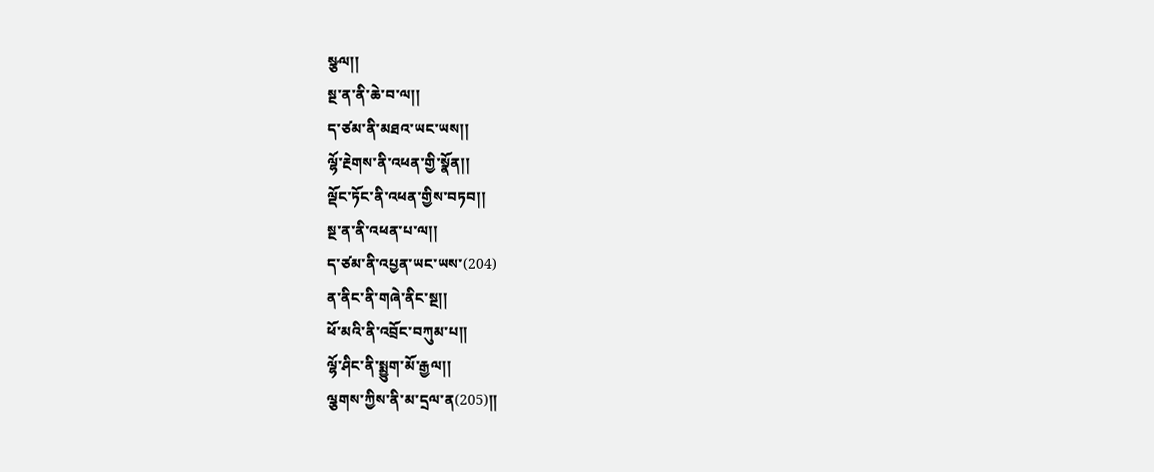སྩལ།།
སྔ་ན་ནི་ཆེ་བ་ལ།།
ད་ཙམ་ནི་མཐའ་ཡང་ཡས།།
ལྷོ་རྔེགས་ནི་འཕན་གྱི་སྣོན།།
ལྡོང་ཏོང་ནི་འཕན་གྱིས་བཏབ།།
སྔ་ན་ནི་འཕན་པ་ལ།།
ད་ཙམ་ནི་འཔྱན་ཡང་ཡས་(204)
ན་ནིང་ནི་གཞེ་ནིང་སྔ།།
ཕོ་མའི་ནི་འབྲོང་བཀུམ་པ།།
ལྷོ་ཤིང་ནི་སྨྱུག་མོ་རྒྱལ།།
ལྕགས་ཀྱིས་ནི་མ་དྲལ་ན(205)།།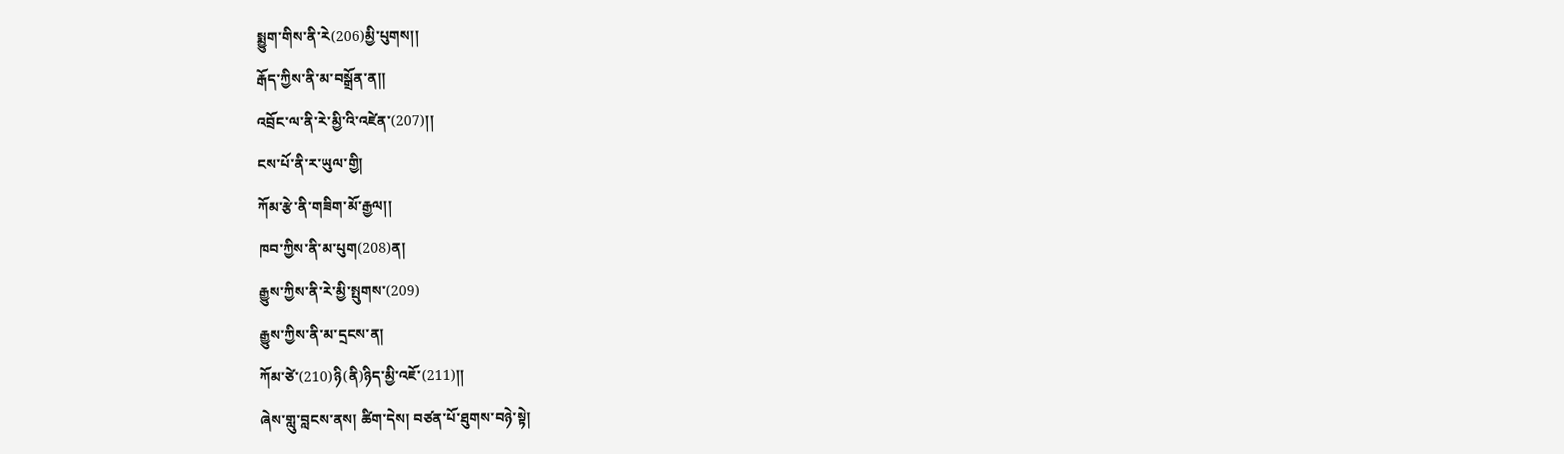སྨྱུག་གིས་ནི་རེ(206)མྱི་པུགས།།
རྒོད་ཀྱིས་ནི་མ་བསྒྲོན་ན།།
འབྲོང་ལ་ནི་རེ་མྱི་འི་འཛེན་(207)།།
ངས་པོ་ནི་ར་ཡུལ་གྱི།
ཀོམ་རྩེ་ནི་གཟིག་མོ་རྒྱལ།།
ཁབ་ཀྱིས་ནི་མ་པུག(208)ན།
རྒྱུས་ཀྱིས་ནི་རེ་མྱི་སྤུགས་(209)
རྒྱུས་ཀྱིས་ནི་མ་དྲངས་ན།
ཀོམ་ཙེ་(210)ཉི(ནི)ཉིད་མྱི་འཇོ་(211)།།
ཞེས་གླུ་བླངས་ནས། ཚིག་དེས། བཙན་པོ་ཐུགས་བཉེ་སྟེ།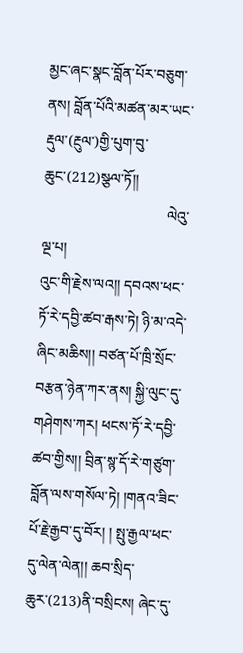མྱང་ཞང་སྣང་བློན་པོར་བཅུག་ནས། བློན་པོའི་མཚན་མར་ཡང་རྡུལ་(རྔུལ་)གྱི་པུག་བུ་ཆུང་(212)སྩལ་ཏོ།།
                                  ལེའུ་ལྔ་པ།
འུང་གི་རྗེས་ལའ།། དབའས་ཕང་ཏོ་རེ་དབྱི་ཚབ་རྒས་ཏེ། ཉི་མ་འདེ་ཞིང་མཆིས།། བཙན་པོ་ཁྲི་སྲོང་བརྩན་ཉེན་ཀར་ནས། སྐྱི་ལུང་དུ་གཤེགས་ཀར། ཕངས་ཏོ་རེ་དབྱི་ཚབ་གྱིས།། བྲིན་སྙ་དོ་རེ་གཙུག་བློན་ལས་གསོལ་ཏེ། །གནའ་ཟིང་པོ་རྗེ་རྒྱབ་དུ་བོར། ། སྤུ་རྒྱལ་ཕང་དུ་ལེན་ལེན།། ཆབ་སྲིད་ཆུར་(213)ནི་བསྲིངས། ཞེང་དུ་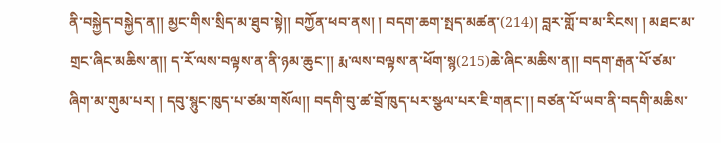ནི་བསྐྱེད་བསྐྱེད་ན།། མྱང་གིས་སྲིད་མ་ཐུབ་སྟེ།། བཀྱོན་ཕབ་ནས། ། བདག་ཆག་སྤད་མཚན་(214)། བླར་གློ་བ་མ་རིངས། ། མཐང་མ་གྲང་ཞིང་མཆིས་ན།། ད་རོ་ལས་བལྟས་ན་ནི་ཉམ་ཆུང་།། རྨ་ལས་བལྟས་ན་ཕོག་སྙ(215)ཆེ་ཞིང་མཆིས་ན།། བདག་རྒན་པོ་ཙམ་ཞིག་མ་གུམ་པར། ། དབུ་སྙུང་ཁུད་པ་ཙམ་གསོལ།། བདགི་བུ་ཚ་བྲོ་ཁུད་པར་སྩལ་པར་ཇི་གནང་།། བཙན་པོ་ཡབ་ནི་བདགི་མཆིས་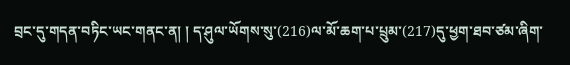བྲང་དུ་གདན་བཏིང་ཡང་གནང་ན། ། ད་ཤུལ་ཡོགས་སུ་(216)ལ་མོ་ཆག་པ་པྲུམ་(217)དུ་ཕྱག་ཐབ་ཙམ་ཞིག་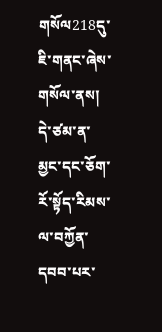གསོལ218དུ་ཇི་གནང་ཞེས་གསོལ་ནས། དེ་ཙམ་ན་མྱང་དང་ཅོག་རོ་སྟོད་རིམས་ལ་བཀྱོན་དབབ་པར་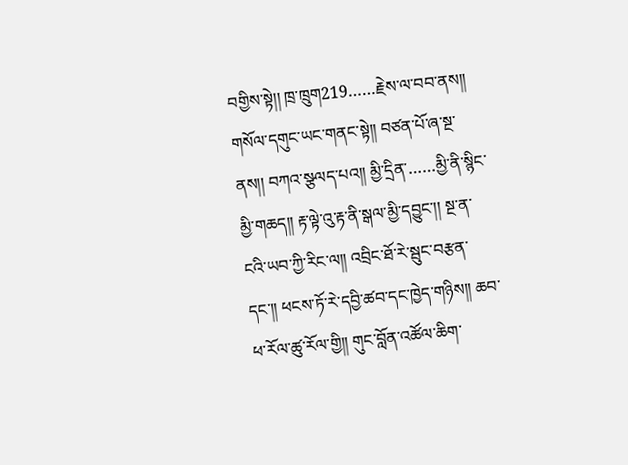བགྱིས་སྟེ།། ཁྲ་ཁྲུག219……རྗེས་ལ་བབ་ནས།། གསོལ་དགུང་ཡང་གནང་སྟེ།། བཙན་པོ་ཞ་སྔ་ནས།། བཀའ་སྩལད་པའ།། མྱི་དྲིན་……མྱི་ནི་སྙིང་མྱི་གཆད།། རྟ་ལྟེ་འུ་རྟ་ནི་སྒལ་མྱི་དབྱུང་།། སྔ་ན་ངའི་ཡབ་ཀྱི་རིང་ལ།། འབྲིང་ཐོ་རེ་སྦུང་བརྩན་དང་།། ཕངས་ཏོ་རེ་དབྱི་ཚབ་དང་ཁྱེད་གཉིས།། ཆབ་ཕ་རོལ་ཚུ་རོལ་གྱི།། གུང་བློན་འཚོལ་ཆིག་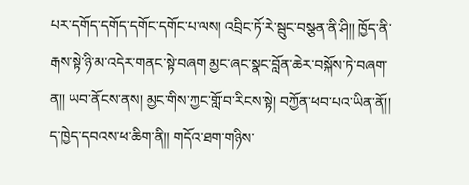པར་དགོད་དགོད་དགོང་དགོང་པ་ལས། འབྲིང་ཏོ་རེ་སྦུང་བསྩན་ནི་ཤི།། ཁྱོད་ནི་རྒས་སྟེ་ཉི་མ་འདེར་གནང་སྟེ་བཞག མྱང་ཞང་སྣང་བློན་ཆེར་བསྐོས་ཏེ་བཞག་ན།། ཡབ་ནོངས་ནས། མྱང་གིས་ཀྱང་གློ་བ་རིངས་སྟེ། བཀྱོན་ཕབ་པའ་ཡིན་ནོ།། ད་ཁྱེད་དབའས་ཕ་ཆིག་ནི།། གདོའ་ཐག་གཉིས་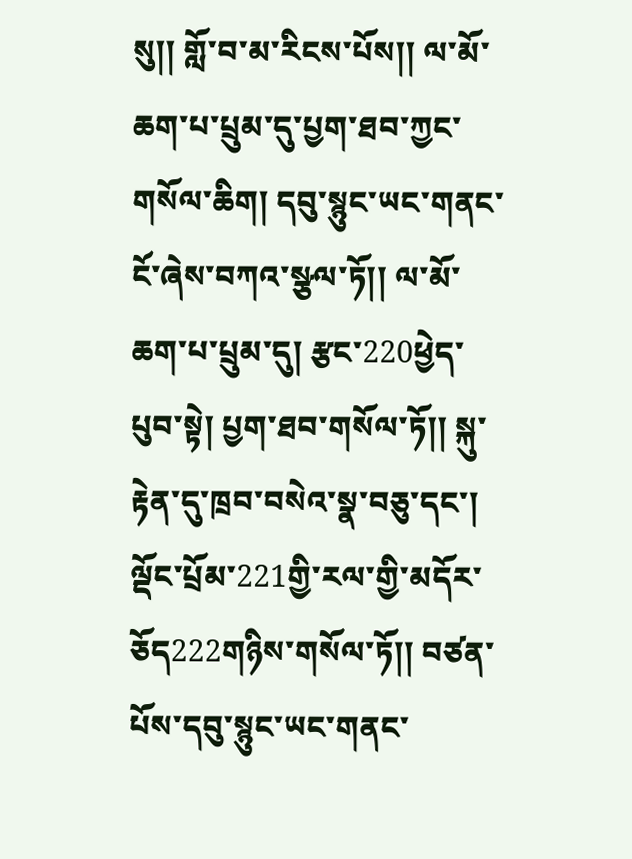སུ།། གློ་བ་མ་རིངས་པོས།། ལ་མོ་ཆག་པ་པྲུམ་དུ་པྱག་ཐབ་ཀྱང་གསོལ་ཆིག། དབུ་སྙུང་ཡང་གནང་ངོ་ཞེས་བཀའ་སྩལ་ཏོ།། ལ་མོ་ཆག་པ་པྲུམ་དུ། རྩང་220ཕྱེད་པུབ་སྟེ། པྱག་ཐབ་གསོལ་ཏོ།། སྐུ་རྟེན་དུ་ཁྲབ་བསེའ་སྣ་བཅུ་དང་། ལྡོང་པྲོམ་221གྱི་རལ་གྱི་མདོར་ཅོད222གཉིས་གསོལ་ཏོ།། བཙན་པོས་དབུ་སྙུང་ཡང་གནང་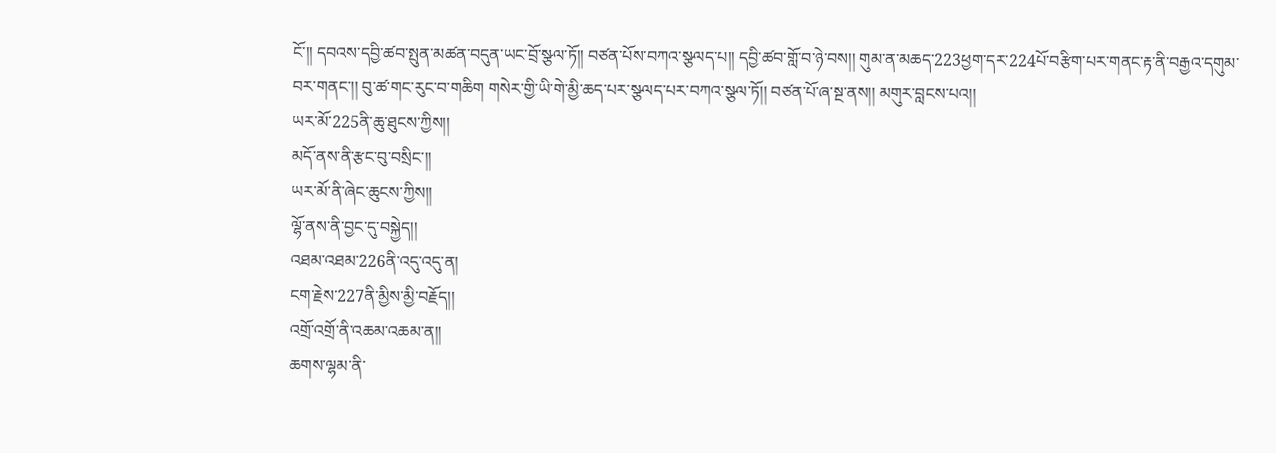ངོ་།། དབའས་དབྱི་ཚབ་སྤུན་མཚན་བདུན་ཡང་བྲོ་སྩལ་ཏོ།། བཙན་པོས་བཀའ་སྩལད་པ།། དབྱི་ཚབ་གློ་བ་ཉེ་བས།། གུམ་ན་མཆད་223ཕྱག་དར་224པོ་བརྩིག་པར་གནང་རྟ་ནི་བརྒྱའ་དགུམ་བར་གནང་།། བུ་ཚ་གང་རུང་བ་གཆིག གསེར་གྱི་ཡི་གེ་མྱི་ཆད་པར་སྩལད་པར་བཀའ་སྩལ་ཏོ།། བཙན་པོ་ཞ་སྔ་ནས།། མགུར་བླངས་པའ།།
ཡར་མོ་225ནི་ཆུ་ཐུངས་ཀྱིས།།
མདོ་ནས་ནི་རྩང་བུ་བསྲིང་།།
ཡར་མོ་ནི་ཞེང་ཆུངས་ཀྱིས།།
ལྷོ་ནས་ནི་བྱང་དུ་བསྐྱེད།།
འཐམ་འཐམ་226ནི་འདུ་འདུ་ན།
ངག་རྗེས་227ནི་མྱིས་མྱི་བརྗོད།།
འགྲོ་འགྲོ་ནི་འཆམ་འཆམ་ན།།
ཆགས་ལྷམ་ནི་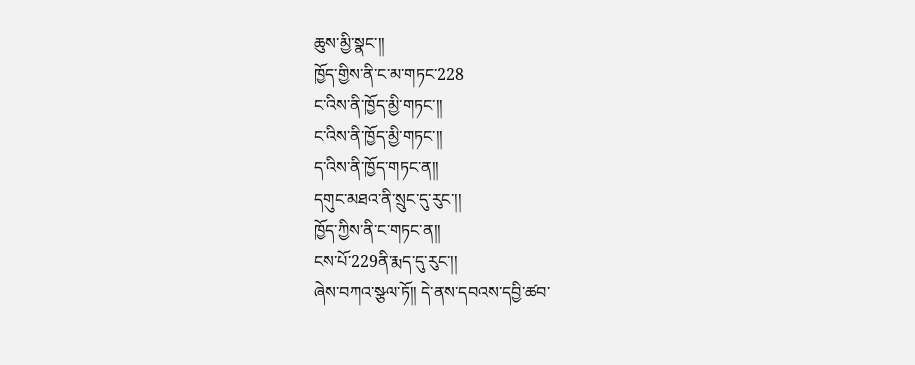ཆུས་མྱི་སྣང་།།
ཁྱོད་གྱིས་ནི་ང་མ་གཏང་228
ང་འིས་ནི་ཁྱོད་མྱི་གཏང་།།
ང་འིས་ནི་ཁྱོད་མྱི་གཏང་།།
ད་འིས་ནི་ཁྱོད་གཏང་ན།།
དགུང་མཐའ་ནི་སྲུང་དུ་རུང་།།
ཁྱོད་ཀྱིས་ནི་ང་གཏང་ན།།
ངས་པོ་229ནི་རྨད་དུ་རུང་།།
ཞེས་བཀའ་སྩལ་ཏོ།། དེ་ནས་དབའས་དབྱི་ཚབ་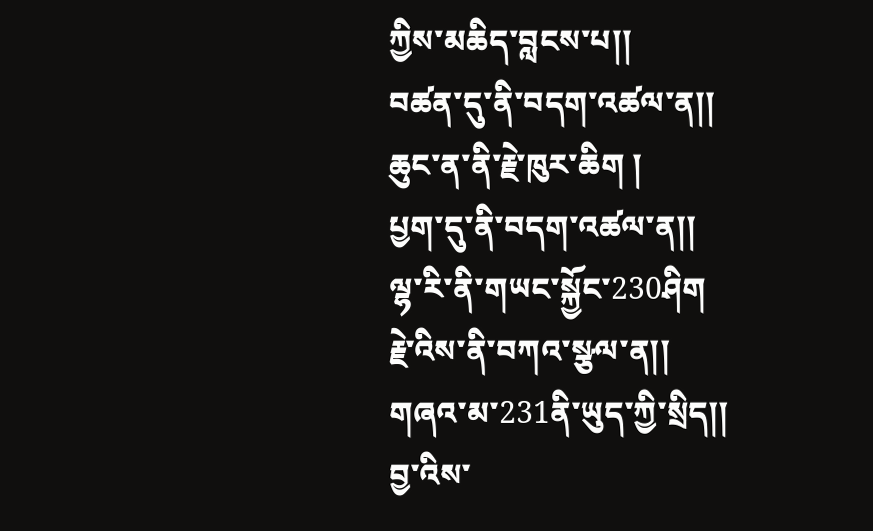ཀྱིས་མཆིད་བླངས་པ།།
བཚན་དུ་ནི་བདག་འཚལ་ན།།
ཆུང་ན་ནི་རྗེ་ཁུར་ཆིག །
པྱག་དུ་ནི་བདག་འཚལ་ན།།
ལྷ་རི་ནི་གཡང་སྐྱོང་230ཤིག
རྗེ་འིས་ནི་བཀའ་སྩལ་ན།།
གཞའ་མ་231ནི་ཡུད་ཀྱི་སྲིད།།
བྱ་འིས་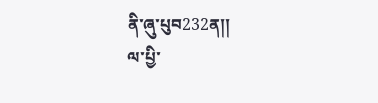ནི་ཞུ་པུབ232ན།།
ལ་པྱི་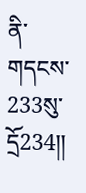ནི་གདངས་233སུ་དྲོ234།།